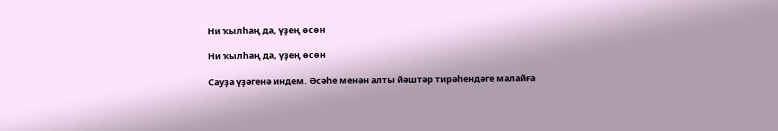Ни ҡылһаң да, үҙең өсөн

Ни ҡылһаң да, үҙең өсөн

Сауҙа үҙәгенә индем. Әсәһе менән алты йәштәр тирәһендәге малайға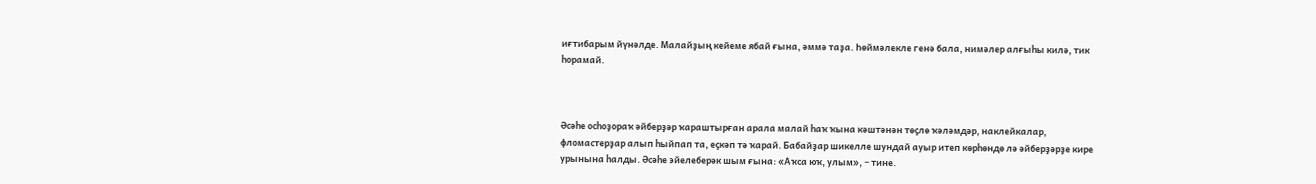иғтибарым йүнәлде. Малайҙың кейеме ябай ғына, әммә таҙа. Һөймәлекле генә бала, нимәлер алғыһы килә, тик һорамай.



Әсәһе осһоҙораҡ әйберҙәр ҡараштырған арала малай һаҡ ҡына кәштәнән төҫлө ҡәләмдәр, наклейкалар, фломастерҙар алып һыйпап та, еҫкәп тә ҡарай. Бабайҙар шикелле шундай ауыр итеп көрһөндө лә әйберҙәрҙе кире урынына һалды. Әсәһе эйелеберәк шым ғына: «Аҡса юҡ, улым», − тине.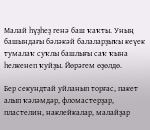Малай һүҙһеҙ генә баш ҡаҡты. Уның башындағы бәләкәй балаларҙыҡы кеүек тумалаҡ суҡлы башлығы саҡ ҡына һелкенеп ҡуйҙы. Йөрәгем өҙөлдө.

Бер секундтай уйланып торғас, пакет алып ҡәләмдәр, фломастерҙар, пластелин, наклейкалар, малайҙар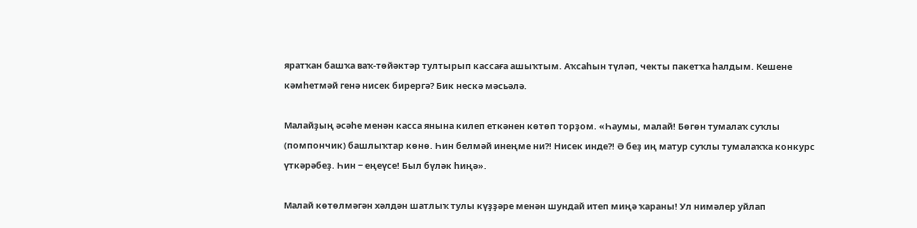яратҡан башҡа ваҡ-төйәктәр тултырып кассаға ашыҡтым. Аҡсаһын түләп, чекты пакетҡа һалдым. Кешене кәмһетмәй генә нисек бирергә? Бик нескә мәсьәлә.

Малайҙың әсәһе менән касса янына килеп еткәнен көтөп торҙом. «Һаумы, малай! Бөгөн тумалаҡ суҡлы (помпончик) башлыҡтар көнө. Һин белмәй инеңме ни?! Нисек инде?! Ә беҙ иң матур суҡлы тумалаҡҡа конкурс үткәрәбеҙ. Һин − еңеүсе! Был бүләк һиңә».

Малай көтөлмәгән хәлдән шатлыҡ тулы күҙҙәре менән шундай итеп миңә ҡараны! Ул нимәлер уйлап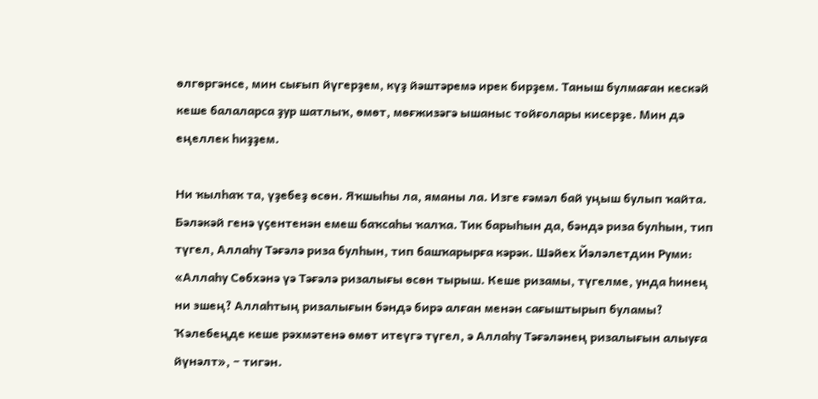өлгөргәнсе, мин сығып йүгерҙем, күҙ йәштәремә ирек бирҙем. Таныш булмаған кескәй кеше балаларса ҙур шатлыҡ, өмөт, мөғжизәгә ышаныс тойғолары кисерҙе. Мин дә еңеллек һиҙҙем.

Ни ҡылһаҡ та, үҙебеҙ өсөн. Яҡшыһы ла, яманы ла. Изге ғәмәл бай уңыш булып ҡайта. Бәләкәй генә үҫентенән емеш баҡсаһы ҡалҡа. Тик барыһын да, бәндә риза булһын, тип түгел, Аллаһу Тәғәлә риза булһын, тип башҡарырға кәрәк. Шәйех Йәләлетдин Руми: «Аллаһу Сөбхәнә үә Тәғәлә ризалығы өсөн тырыш. Кеше ризамы, түгелме, унда һинең ни эшең? Аллаһтың ризалығын бәндә бирә алған менән сағыштырып буламы? Ҡәлебеңде кеше рәхмәтенә өмөт итеүгә түгел, ә Аллаһу Тәғәләнең ризалығын алыуға йүнәлт», − тигән.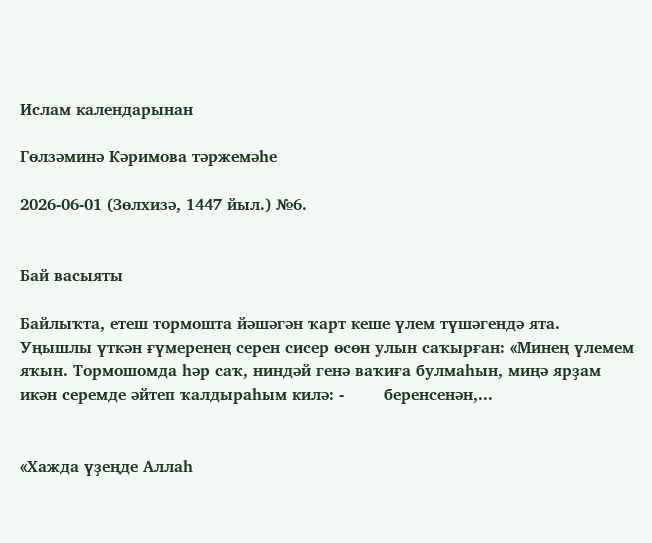Ислам календарынан

Гөлзәминә Кәримова тәржемәһе

2026-06-01 (Зөлхизә, 1447 йыл.) №6.


Бай васыяты

Байлыҡта, етеш тормошта йәшәгән ҡарт кеше үлем түшәгендә ята. Уңышлы үткән ғүмеренең серен сисер өсөн улын саҡырған: «Минең үлемем яҡын. Тормошомда һәр саҡ, ниндәй генә ваҡиға булмаһын, миңә ярҙам икән серемде әйтеп ҡалдыраһым килә: -        беренсенән,...


«Хажда үҙеңде Аллаһ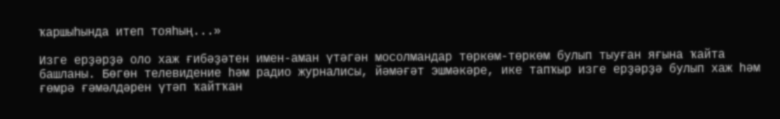ҡаршыһында итеп тояһың...»

Изге ерҙәрҙә оло хаж ғибәҙәтен имен-аман үтәгән мосолмандар төркөм-төркөм булып тыуған яғына ҡайта башланы. Бөгөн телевидение һәм радио журналисы, йәмәғәт эшмәкәре, ике тапҡыр изге ерҙәрҙә булып хаж һәм ғөмрә ғәмәлдәрен үтәп ҡайтҡан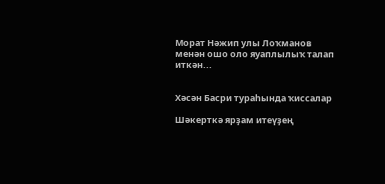Морат Нәжип улы Лоҡманов менән ошо оло яуаплылыҡ талап иткән...


Хәсән Басри тураһында ҡиссалар

Шәкерткә ярҙам итеүҙең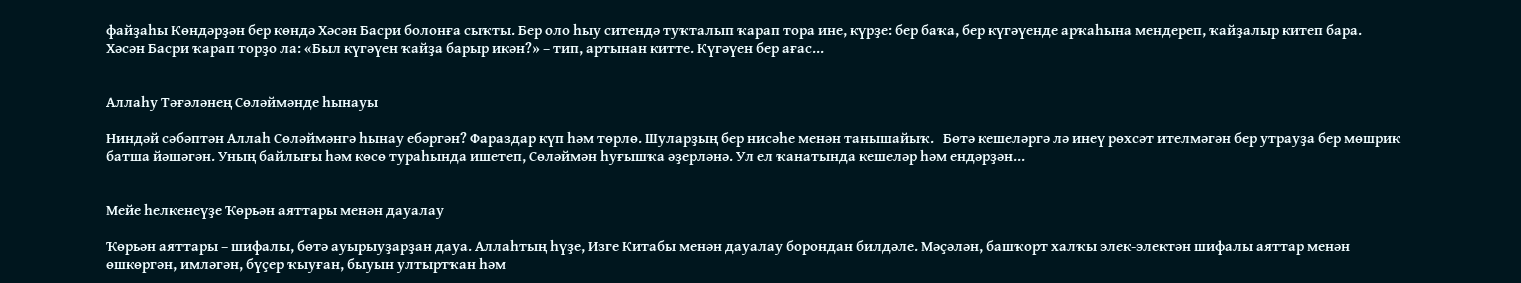файҙаһы Көндәрҙән бер көндә Хәсән Басри болонға сыҡты. Бер оло һыу ситендә туҡталып ҡарап тора ине, күрҙе: бер баҡа, бер күгәүенде арҡаһына мендереп, ҡайҙалыр китеп бара. Хәсән Басри ҡарап торҙо ла: «Был күгәүен ҡайҙа барыр икән?» – тип, артынан китте. Күгәүен бер ағас...


Аллаһу Тәғәләнең Сөләймәнде һынауы

Ниндәй сәбәптән Аллаһ Сөләймәнгә һынау ебәргән? Фараздар күп һәм төрлө. Шуларҙың бер нисәһе менән танышайыҡ.   Бөтә кешеләргә лә инеү рөхсәт ителмәгән бер утрауҙа бер мөшрик батша йәшәгән. Уның байлығы һәм көсө тураһында ишетеп, Сөләймән һуғышҡа әҙерләнә. Ул ел ҡанатында кешеләр һәм ендәрҙән...


Мейе һелкенеүҙе Ҡөрьән аяттары менән дауалау

Ҡөрьән аяттары – шифалы, бөтә ауырыуҙарҙан дауа. Аллаһтың һүҙе, Изге Китабы менән дауалау борондан билдәле. Мәҫәлән, башҡорт халҡы элек-электән шифалы аяттар менән өшкөргән, имләгән, бүҫер ҡыуған, быуын ултыртҡан һәм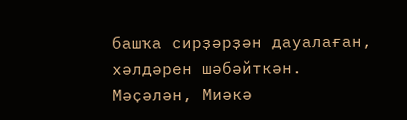башҡа сирҙәрҙән дауалаған, хәлдәрен шәбәйткән. Мәҫәлән, Миәкә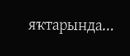яҡтарында...